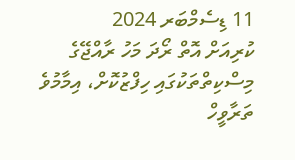11 ޑިސެމްބަރ 2024
ކުރިއަށް އޮތް ރޯދަ މަހު ރާއްޖޭގެ މިސްކިތްތަކުގައި ހިފްޒުކޮށް، އިމާމުވެ ތަރާވީހް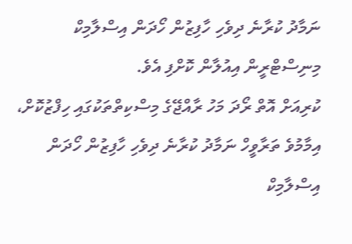ނަމާދު ކުރާނެ ދިވެހި ހާފިޒުން ހޯދަން އިސްލާމިކް މިނިސްޓްރީން އިއުލާން ކޮށްފި އެވެ.
ކުރިއަށް އޮތް ރޯދަ މަހު ރާއްޖޭގެ މިސްކިތްތަކުގައި ހިފްޒުކޮށް، އިމާމުވެ ތަރާވީހް ނަމާދު ކުރާނެ ދިވެހި ހާފިޒުން ހޯދަން އިސްލާމިކް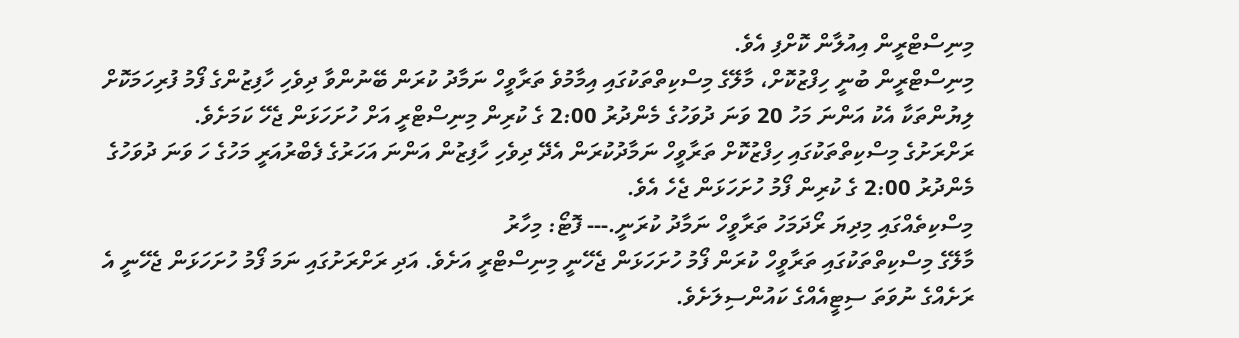މިނިސްޓްރީން އިއުލާން ކޮށްފި އެވެ.
މިނިސްޓްރީން ބުނީ ހިފްޒުކޮށް، މާލޭގެ މިސްކިތްތަކުގައި އިމާމުވެ ތަރާވީހް ނަމާދު ކުރަން ބޭނުންވާ ދިވެހި ހާފިޒުންގެ ފޯމު ފުރިހަމަކޮށް ލިޔުންތަކާ އެކު އަންނަ މަހު 20 ވަނަ ދުވަހުގެ މެންދުރު 2:00 ގެ ކުރިން މިނިސްޓްރީ އަށް ހުށަހަޅަން ޖެހޭ ކަމަށެވެ.
ރަށްރަށުގެ މިސްކިތްތަކުގައި ހިފްޒުކޮށް ތަރާވީހް ނަމާދުކުރަން އެދޭ ދިވެހި ހާފިޒުން އަންނަ އަހަރުގެ ފެބްރުއަރީ މަހުގެ ހަ ވަނަ ދުވަހުގެ މެންދުރު 2:00 ގެ ކުރިން ފޯމު ހުށަހަޅަން ޖެހެ އެވެ.
މިސްކިތެއްގައި މިދިޔަ ރޯދަމަހު ތަރާވީހް ނަމާދު ކުރަނީ.--- ފޮޓޯ: މިހާރު
މާލޭގެ މިސްކިތްތަކުގައި ތަރާވީހް ކުރަން ފޯމު ހުށަހަޅަން ޖެހޭނީ މިނިސްޓްރީ އަށެވެ. އަދި ރަށްރަށުގައި ނަމަ ފޯމު ހުށަހަޅަން ޖެހޭނީ އެ ރަށެއްގެ ނުވަތަ ސިޓީއެއްގެ ކައުންސިލަށެވެ.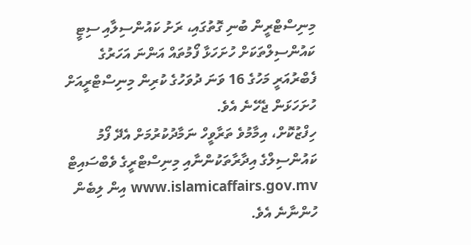މިނިސްޓްރީން ބުނި ގޮތުގައި، ރަށު ކައުންސިލާއި ސިޓީ ކައުންސިލްތަކަށް ހުށަހަޅާ ފޯމުތައް އަންނަ އަހަރުގެ ފެބްރުއަރީ މަހުގެ 16 ވަނަ ދުވަހުގެ ކުރިން މިނިސްޓްރީއަށް ހުށަހަޅަން ޖެހޭނެ އެވެ.
ހިފްޒުކޮށް، އިމާމުވެ ތަރާވީހް ނަމާދުކުރުމަށް އެދޭ ފޯމު ކައުންސިލްގެ އިދާރާތަކުންނާއި މިނިސްޓްރީގެ ވެބްސައިޓް www.islamicaffairs.gov.mv އިން ލިބެން ހުންނާނެ އެވެ.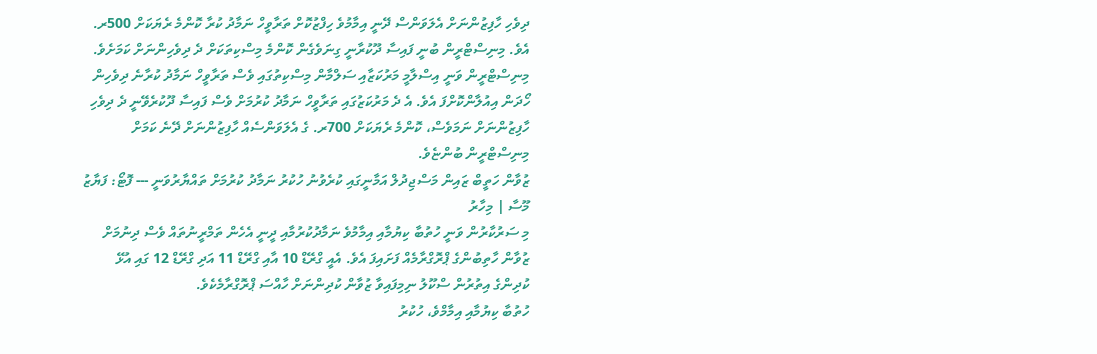ދިވެހި ހާފިޒުންނަށް އެލަވަންސް ދޭނީ އިމާމުވެ ހިފްޒުކޮށް ތަރާވީހް ނަމާދު ކުރާ ކޮންމެ ރެޔަކަށް 500ރ. އެވެ. މިނިސްޓްރީން ބުނީ ފައިސާ ދޫކުރާނީ ގިނަވެގެން ކޮންމެ މިސްކިތަކަށް ދެ ދިވެހިންނަށް ކަމަށެވެ.
މިނިސްޓްރީން ވަނީ އިސްލާމީ މަރުކަޒާއި ސަލްމާން މިސްކިތުގައި ވެސް ތަރާވީހް ނަމާދު ކުރާނެ ދިވެހިން ހޯދަން އިއުލާންކޮށްފަ އެވެ. އެ ދެ މަރުކަޒުގައި ތަރާވީހް ނަމާދު ކުރުމަށް ވެސް ފައިސާ ދޫކުރެވޭނީ ދެ ދިވެހި ހާފިޒުންނަށް ނަމަވެސް، ކޮންމެ ރެޔަކަށް 700ރ. ގެ އެލަވަންސެއް ހާފިޒުންނަށް ދޭނެ ކަމަށް މިނިސްޓްރީން ބުންޏެވެ.
ޒުވާން ހަތީބް ޒައިން މަސްޖިދުލް އަމާނީގައި ކުރެވުނު ހުކުރު ނަމާދު ކުރުމަށް ތައްޔާރުވަނީ --- ފޮޓޯ: ފަޔާޒު މޫސާ | މިހާރު
މި ސަރުކާރުން ވަނީ ހުތުބާ ކިޔުމާއި އިމާމުވެ ނަމާދުކުރުމާއި ދީނީ އެހެން ތަމްރީނުތައް ވެސް ދިނުމަށް ޒުވާން ހާތިބުންގެ ޕްރޮގްރާމެއް ފަށައިފަ އެވެ. އެއީ ގްރޭޑް 10 އާއި ގްރޭޑް 11 އަދި ގްރޭޑް 12 ގައި އުޅޭ ކުދިންގެ އިތުރުން ސްކޫލު ނިމިފައިވާ ޒުވާން ކުދިންނަށް ހާއްސަ ޕްރޮގްރާމެކެވެ.
ހުތުބާ ކިޔުމާއި އިމާމްވެ، ހުކުރު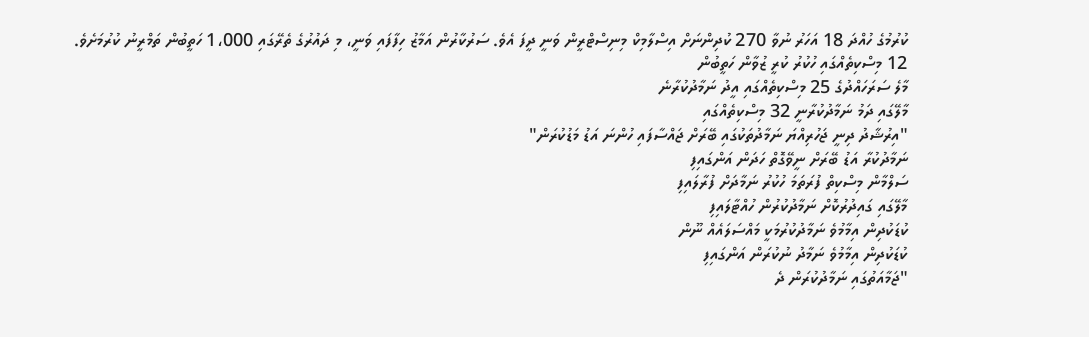ކުރުމުގެ ހުއްދަ 18 އަހަރު ނުވާ 270 ކުދިންނަށް އިސްލާމިކް މިނިސްޓްރީން ވަނީ ދީފަ އެވެ. ސަރުކާރުން އަމާޒު ހިފާފައި ވަނީ، މި ދައުރުގެ ތެރޭގައި 1،000 ހަތީބުން ތަމްރީނު ކުރުމަށެވެ.
12 މިސްކިތެއްގައި ހުކުރު ކުރީ ޒުވާން ހަތީބުން
މާލެ ސަރަހައްދުގެ 25 މިސްކިތެއްގައި އީދު ނަމާދުކުރާނެ
މާލޭގައި ދަމު ނަމާދުކުރާނީ 32 މިސްކިތެއްގައި
"އިރުޝާދު ދިނީ ޖަހުރިއްޔަ ނަމާދުތަކުގައި ބޭރަށް ޖައްސާފައި ހުންނަ އަޑު މަޑުކުރަން"
ނަމާދުކުރާ އަޑު ބޭރަށް ނީވޭގޮތް ހަދަން އަންގައިފި
ސަލްމާން މިސްކިތް ފުރަތަމަ ހުކުރު ނަމާދަށް ފުރާލައިފި
މާލޭގައި ގައިދުރުކޮށް ނަމާދުކުރުން ހުއްޓާލައިފި
ކުޑަކުދިން އިމާމުވެ ނަމާދުކުރުމަކީ މައްސަލައެއް ނޫން
ކުޑަކުދިން އިމާމުވެ ނަމާދު ނުކުރަން އަންގައިފި
"ޖަމާއަތުގައި ނަމާދުކުރަން ދެ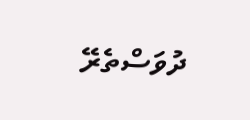ދުވަސްތެރޭ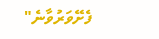ފެށޭވަރުވާނެ"